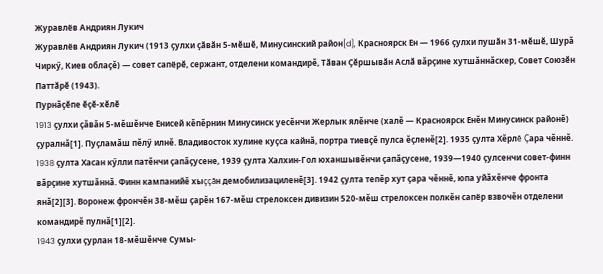Журавлёв Андриян Лукич
Журавлёв Андриян Лукич (1913 ҫулхи ҫӑвӑн 5-мӗшӗ, Минусинский район[d], Красноярск Ен — 1966 ҫулхи пушӑн 31-мӗшӗ, Шурă Чиркӳ, Киев облаçĕ) — совет сапёрӗ, сержант, отделени командирĕ, Тӑван Ҫӗршывӑн Аслӑ вăрҫине хутшăннăскер, Совет Союзӗн Паттӑрӗ (1943).
Пурнăҫӗпе ӗҫӗ-хӗлӗ
1913 çулхи çăвăн 5-мĕшĕнче Енисей кĕпĕрнин Минусинск уесĕнчи Жерлык ялĕнче (халĕ — Красноярск Енĕн Минусинск районĕ) çуралнă[1]. Пуçламăш пĕлӳ илнĕ. Владивосток хулине куçса кайнă, портра тиевçĕ пулса ĕçленĕ[2]. 1935 çулта Хĕрлĕ Çара чĕннĕ. 1938 çулта Хасан кӳлли патĕнчи çапăçусене, 1939 çулта Халхин-Гол юханшывĕнчи çапăçусене, 1939—1940 çулсенчи совет-финн вăрçине хутшăннă. Финн кампанийĕ хыççăн демобилизациленĕ[3]. 1942 çулта тепĕр хут çара чĕннĕ, юпа уйăхĕнче фронта янă[2][3]. Воронеж фрончĕн 38-мĕш çарĕн 167-мĕш стрелоксен дивизин 520-мĕш стрелоксен полкĕн сапёр взвочĕн отделени командирĕ пулнă[1][2].
1943 çулхи çурлан 18-мĕшĕнче Сумы-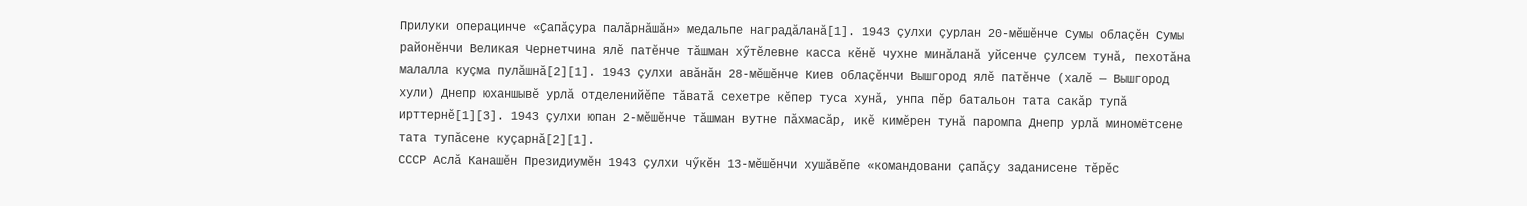Прилуки операцинче «Ҫапăçура палăрнăшăн» медальпе наградăланă[1]. 1943 çулхи çурлан 20-мĕшĕнче Сумы облаçĕн Сумы районĕнчи Великая Чернетчина ялĕ патĕнче тăшман хӳтĕлевне касса кĕнĕ чухне минăланӑ уйсенче ҫулсем тунă, пехотăна малалла куçма пулăшнă[2][1]. 1943 çулхи авăнăн 28-мĕшĕнче Киев облаçĕнчи Вышгород ялĕ патĕнче (халĕ — Вышгород хули) Днепр юханшывĕ урлă отделенийӗпе тăватă сехетре кĕпер туса хунă, унпа пĕр батальон тата сакăр тупă ирттернĕ[1][3]. 1943 çулхи юпан 2-мĕшĕнче тăшман вутне пăхмасăр, икĕ кимӗрен тунă паромпа Днепр урлă миномётсене тата тупăсене куçарнă[2][1].
СССР Аслă Канашĕн Президиумĕн 1943 çулхи чӳкĕн 13-мĕшĕнчи хушăвĕпе «командовани çапăçу заданисене тĕрĕс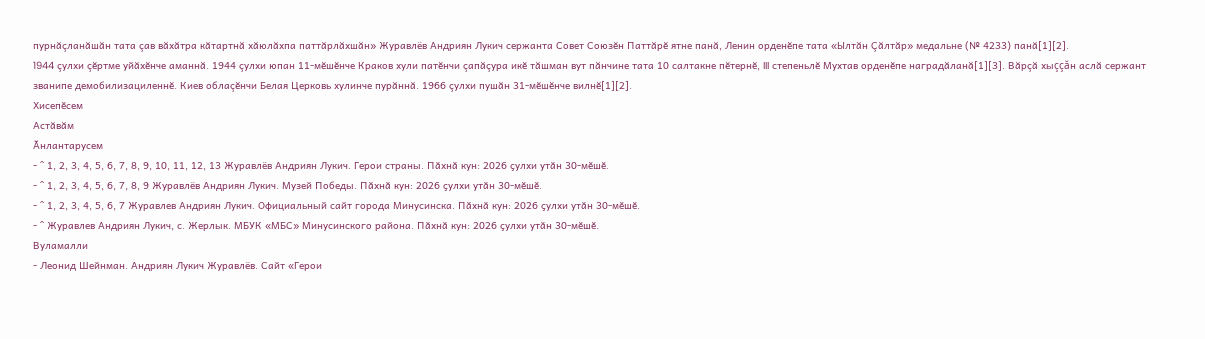пурнăçланăшăн тата çав вăхăтра кăтартнă хăюлăхпа паттăрлăхшăн» Журавлёв Андриян Лукич сержанта Совет Союзĕн Паттăрĕ ятне панă, Ленин орденĕпе тата «Ылтăн Çăлтăр» медальне (№ 4233) панă[1][2].
1944 çулхи çĕртме уйăхĕнче аманнă. 1944 çулхи юпан 11-мĕшĕнче Краков хули патĕнчи çапăçура икĕ тăшман вут пăнчине тата 10 салтакне пĕтернĕ, III степеньлĕ Мухтав орденĕпе наградăланă[1][3]. Вăрçă хыççăн аслă сержант званипе демобилизациленнĕ. Киев облаçĕнчи Белая Церковь хулинче пурăннă. 1966 çулхи пушăн 31-мĕшĕнче вилнĕ[1][2].
Хисепӗсем
Астăвăм
Ӑнлантарусем
- ^ 1, 2, 3, 4, 5, 6, 7, 8, 9, 10, 11, 12, 13 Журавлёв Андриян Лукич. Герои страны. Пӑхнӑ кун: 2026 ҫулхи утӑн 30-мӗшӗ.
- ^ 1, 2, 3, 4, 5, 6, 7, 8, 9 Журавлёв Андриян Лукич. Музей Победы. Пӑхнӑ кун: 2026 ҫулхи утӑн 30-мӗшӗ.
- ^ 1, 2, 3, 4, 5, 6, 7 Журавлев Андриян Лукич. Официальный сайт города Минусинска. Пӑхнӑ кун: 2026 ҫулхи утӑн 30-мӗшӗ.
- ^ Журавлев Андриян Лукич, с. Жерлык. МБУК «МБС» Минусинского района. Пӑхнӑ кун: 2026 ҫулхи утӑн 30-мӗшӗ.
Вуламалли
- Леонид Шейнман. Андриян Лукич Журавлёв. Сайт «Герои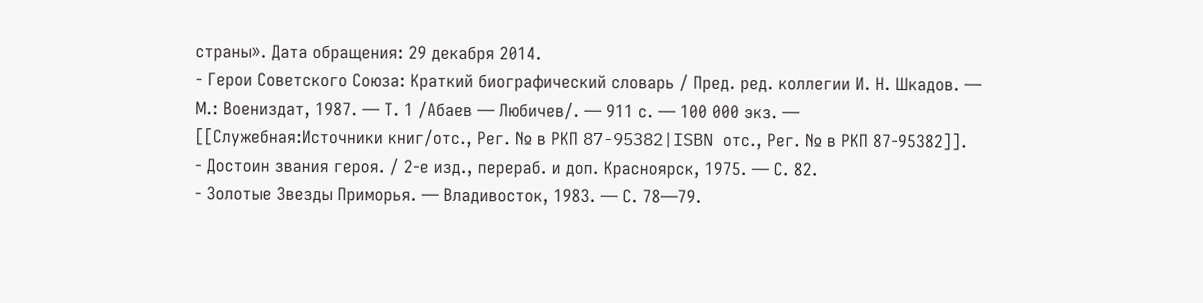страны». Дата обращения: 29 декабря 2014.
- Герои Советского Союза: Краткий биографический словарь / Пред. ред. коллегии И. Н. Шкадов. — М.: Воениздат, 1987. — Т. 1 /Абаев — Любичев/. — 911 с. — 100 000 экз. — [[Служебная:Источники книг/отс., Рег. № в РКП 87-95382|ISBN отс., Рег. № в РКП 87-95382]].
- Достоин звания героя. / 2-е изд., перераб. и доп. Красноярск, 1975. — С. 82.
- Золотые Звезды Приморья. — Владивосток, 1983. — С. 78—79.